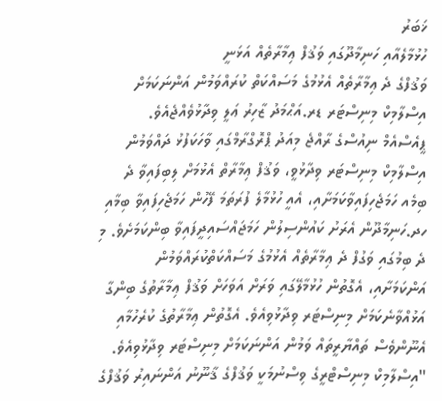ޚަބަރު
ހުޅުމާލެއާއި ހަނިމާދޫގައި ވަޤުފް ޢިމާރާތެއް އަޅަނީ
ވަޤުފްގެ ދެ ޢިމާރާތެއް އެޅުމުގެ މަސައްކަތް ކުރައްވަމުން އަންނަކަމަށް އިސްލާމިކް މިނިސްޓަރ ޑރ.އަޙްމަދު ޒާހިރު ޢަލީ ވިދާޅުވެއްޖެއެވެ.
ޕީއެސްއެމް ނިއުސްގެ ރާއްޖެ މިއަދު ޕްރޮގްރާމްގައި ވާހަކަފުޅު ދައްވަމުން އިސްލާމިކް މިނިސްޓަރ ވިދާޅުވީ، ވަޤުފް ޢިމާރާތް އެޅުމަށް ލިބިފައިވާ ދެ ބިމެއ ހަމަޖެހިފައިވާކަމަށާއި، އެއީ ހުޅުމާލެ ފުރަތަމަ ފޭހުން ހަމަޖެހިފައިވާ ބިމާއި ހދ.ހަނިމާދޫން އެރަށު ކައުންސިލުން ހަމަޖައްސައިދީފައިވާ ބިންކަމަށެވެ. މި ދެ ބިމުގައި ވަގުފް ދެ ޢިމާރާތެއް އެޅުމުގެ މަސައްކަތްކުރައްވަމުން އަންކަމަށާއި، އެގޮތުން ހުޅުމާލޭގައި ވަރަށް އަވަހަށް ވަޤުފް ޢިމާރާތުގެ ބިންގާ އަޅުއްވާނެކަމަށް މިނިސްޓަރ ވިދާޅުވިއެވެ. އެގޮތުން ޢިމާރާތުގެ ކުރެހުމާއި އެނޫންވެސް ތައްޔާރީތައް ވަމުން އަންނަކަމަށް މިނިސްޓަރ ވިދާޅުވިއެވެ.
"އިސްލާމިކް މިނިސްޓްރީގެ ވިސްނުމަކީ ވަޤުފްގެ ޤާނޫނު އަންނައިރު ވަޤުފްގެ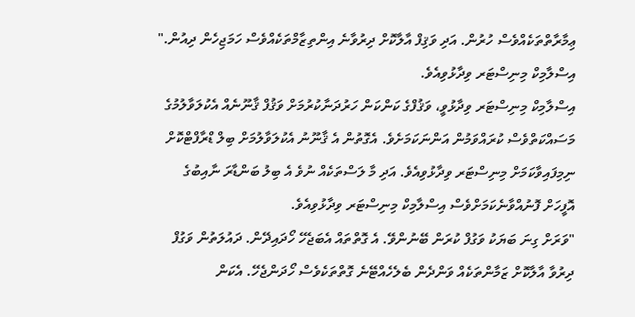ޢިމާރާތްތަކެއްވެސް ހުރުން. އަދި ވަޤިފް އާލާކޮށް ދިރުވާނެ އިންތިޒާމްތަކެއްވެސް ހަމަޖިހެން ދިއުން." އިސްލާމިކް މިނިސްޓަރ ވިދާޅުވިއެވެ.
އިސްލާމިކް މިނިސްޓަރ ވިދާޅުވީ، ވަޤުފްގެ ކަންކަން ހަރުދަނާކުރުމަށް ވަޤުފް ޤާނޫނެއް އެކުލަވާލުމުގެ މަސައްކަތްވެސް ކުރައްވަމުން އަންނަކަމަށެވެ. އެގޮތުން އެ ޤާނޫނު އެކުލަވާލުމަށް ބިލް ޑްރާފްޓްކޮށް ނިމިފައިވާކަމަށް މިނިސްޓަރ ވިދާޅުވިއެވެ. އަދި މާ ލަސްތަކެއް ނުވެ އެ ބިލު ބަންޑާރަ ނާއިބުގެ އޮފީހަށް ފޮނުއްވާނެކަމަށްވެސް އިސްލާމިކް މިނިސްޓަރ ވިދާޅުވިއެވެ.
"ވަރަށް ގިނަ ބަޔަކު ވަގުފް ކުރަން ބޭނުންވޭ. އެ ގޮތްތައް އެބަޖެހޭ ހޯދައިދޭން. ދައުލަތުން ވަގުފް ދިރުވާ އާލާކޮށް ޒަމާންތަކެއް ވަންދެން ބެލެހެއްޓޭނެ ގޮތްތަކެވެސް ހޯދަންޖެހޭ. އެކަން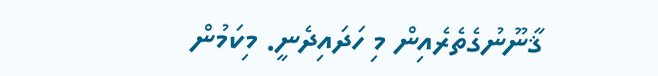ޤާނޫނުގެތެރެއިން މި ހަދައިދެނީ. މިކަމުން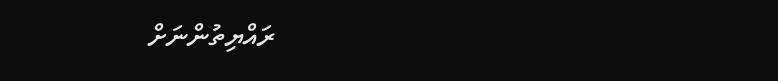ރައްޔިތުންނަށް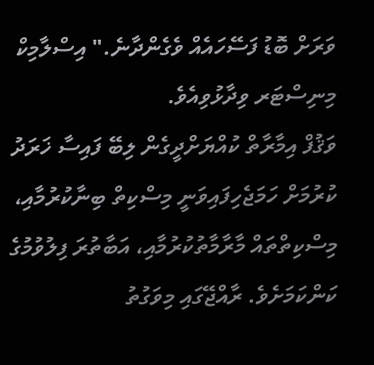ވަރަށް ބޮޑު ފަސޭހައެއް ވެގެންދާނެ." އިސްލާމިކް މިނިސްޓަރ ވިދާޅުވިއެވެ.
ވަޤުފް އިމާރާތް ކުއްޔަށްދީގެން ލިބޭ ފައިސާ ޚަރަދު ކުރުމަށް ހަމަޖެހިފައިވަނީ މިސްކިތް ބިނާކުރުމާއި، މިސްކިތްތައް މާރާމާތުކުރުމާއި، އަބާތުރަ ފިލުވުމުގެ ކަންކަމަށެވެ. ރާއްޖޭގައި މިވަގުތު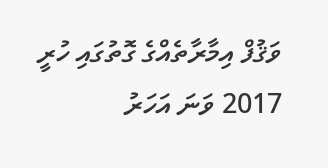ވަޤުފް އިމާރާތެއްގެ ގޮތުގައި ހުރީ 2017 ވަނަ އަހަރު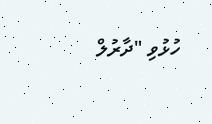ހުޅުވި "ދާރުލް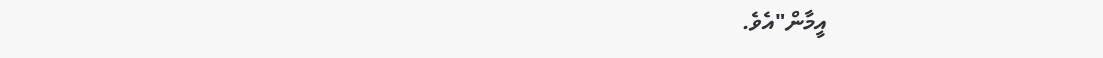އީމާން"އެވެ.